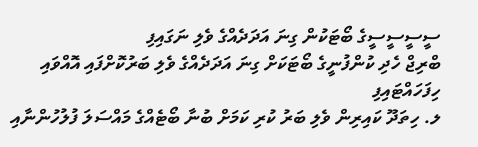ސީސީސީސީގެ ބޯޓަކުން ގިނަ އަދަދެއްގެ ވެލި ނަގައިފި
ބްރިޖް ހެދި ކުންފުނީގެ ބޯޓަކަށް ގިނަ އަދަދެއްގެ ވެލި ބަރުކޮށްފައި އޮއްވައި ހިފަހައްޓައިފި
ލ. ހިތަދޫ ކައިރިން ވެލި ބަރު ކުރި ކަމަށް ބުނާ ބޯޓެއްގެ މައްސަލަ ފުލުހުންނާއި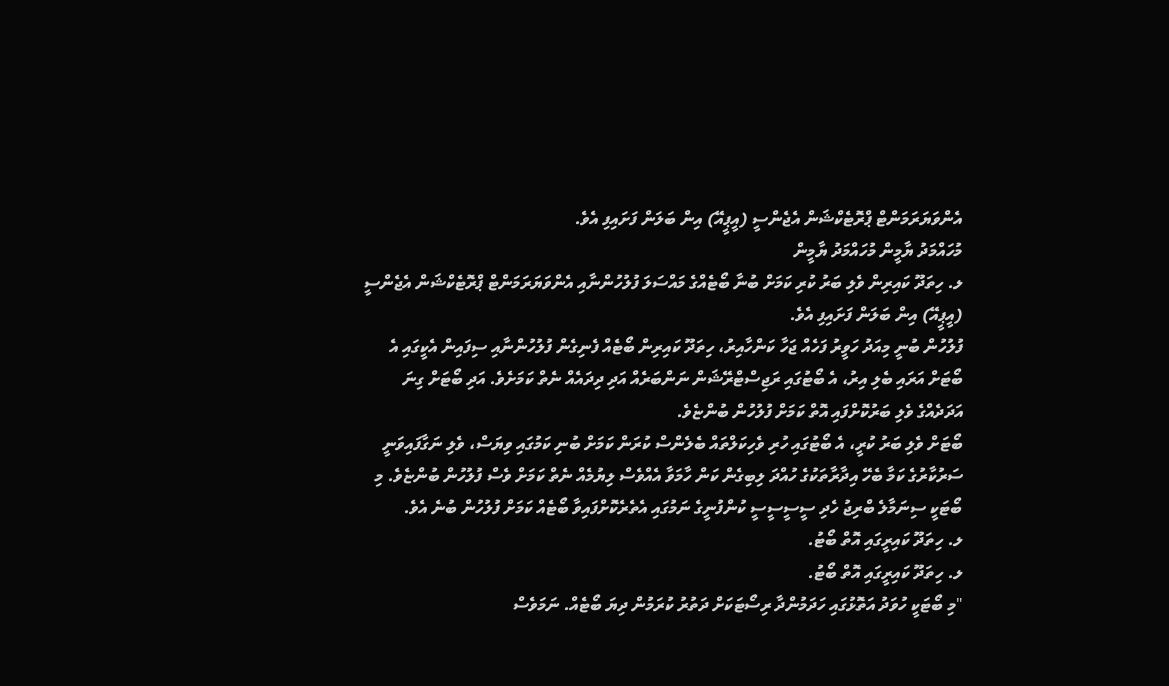އެންވަޔަރަމަންޓް ޕްރޮޓެކްޝަން އެޖެންސީ (އީޕީއޭ) އިން ބަލަން ފަށައިފި އެވެ.
މުހައްމަދު ޔާމީން މުހައްމަދު ޔާމީން
ލ. ހިތަދޫ ކައިރިން ވެލި ބަރު ކުރި ކަމަށް ބުނާ ބޯޓެއްގެ މައްސަލަ ފުލުހުންނާއި އެންވަޔަރަމަންޓް ޕްރޮޓެކްޝަން އެޖެންސީ (އީޕީއޭ) އިން ބަލަން ފަށައިފި އެވެ.
ފުލުހުން ބުނީ މިއަދު ހަވީރު ފަހެއް ޖަހާ ކަންހާއިރު، ހިތަދޫ ކައިރިން ބޯޓެއް ފެނިގެން ފުލުހުންނާއި ސިފައިން އެކީގައި އެ ބޯޓަށް އަރައި ބެލި އިރު، އެ ބޯޓުގައި ރަޖިސްޓްރޭޝަން ނަންބަރެއް އަދި ދިދައެއް ނެތް ކަމަށެވެ. އަދި ބޯޓަށް ގިނަ އަދަދެއްގެ ވެލި ބަރުކޮށްފައި އޮތް ކަމަށް ފުލުހުން ބުންޏެވެ.
ބޯޓަށް ވެލި ބަރު ކުރީ، އެ ބޯޓުގައި ހުރި ވެހިކަލްތައް ބެލެންސް ކުރަން ކަމަށް ބުނި ކަމުގައި ވިޔަސް، ވެލި ނަގާފައިވަނީ ސަރުކާރުގެ ކަމާ ބެހޭ އިދާރާތަކުގެ ހުއްދަ ލިބިގެން ކަން ހާމަވާ އެއްވެސް ލިޔުމެއް ނެތް ކަމަށް ވެސް ފުލުހުން ބުންޏެވެ. މި ބޯޓަކީ ސިނަމާލެ ބްރިޖު ހެދި ސީސީސީސީ ކުންފުނީގެ ނަމުގައި އެތެރެކޮށްފައިވާ ބޯޓެއް ކަމަށް ފުލުހުން ބުނެ އެވެ.
ލ. ހިތަދޫ ކައިރީގައި އޮތް ބޯޓު.
ލ. ހިތަދޫ ކައިރީގައި އޮތް ބޯޓު.
"މި ބޯޓަކީ ހުވަދު އަތޮޅުގައި ހަދަމުންދާ ރިސޯޓަކަށް ދަތުރު ކުރަމުން ދިޔަ ބޯޓެއް. ނަމަވެސް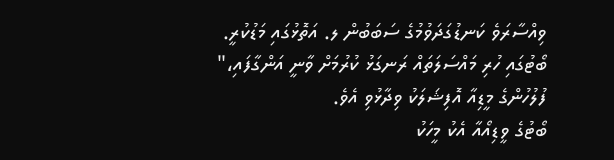ވިއްސާރަވެ ކަނޑުގަދަވުމުގެ ސަބަބުން ލ. އަތޮޅުގައި މަޑުކުރީ. ބޯޓުގައި ހުރި މައްސަލަތައް ރަނގަޅު ކުރުމަށް ވާނީ އަންގާފައި،" ފުލުހުންގެ މީޑިއާ އޮފިޝަލަކު ވިދާޅުވި އެވެ.
ބޯޓުގެ ވީޑިއޯއާ އެކު މީހަކު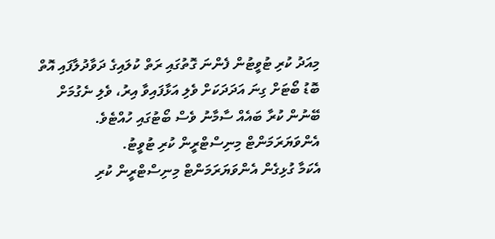މިއަދު ކުރި ޓުވީޓުން ފެންނަ ގޮތުގައި ރަތް ކުލައިގެ ދަވާދުލާފައި އޮތް ބޮޑު ބޯޓަށް ގިނަ އަދަދަކަށް ވެލި އަޅާފައިވާ އިރު، ވެލި ނެގުމަށް ބޭނުން ކުރާ ބައެއް ސާމާނު ވެސް ބޯޓުގައި ހުއްޓެވެ.
އެންވަޔަރަމަންޓް މިނިސްޓްރީން ކުރި ޓުވީޓު.
އެކަމާ ގުޅިގެން އެންވަޔަރަމަންޓް މިނިސްޓްރީން ކުރި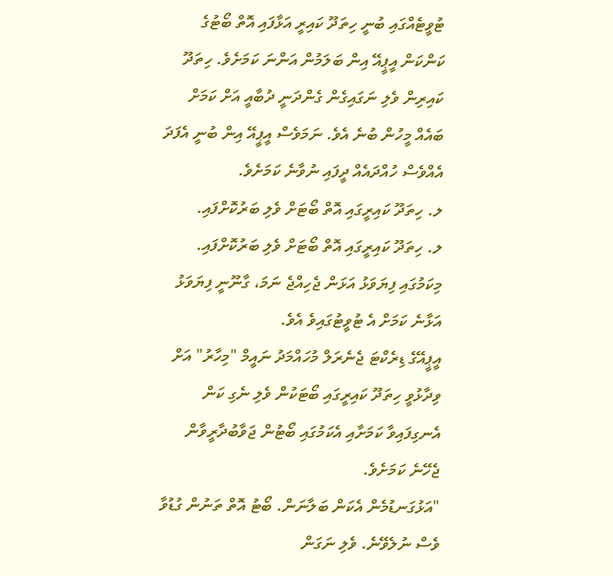ޓުވީޓެއްގައި ބުނީ ހިތަދޫ ކައިރީ އަޅާފައި އޮތް ބޯޓުގެ ކަންކަން އީޕީއޭ އިން ބަލަމުން އަންނަ ކަމަށެވެ. ހިތަދޫ ކައިރިން ވެލި ނަގައިގެން ގެންދަނީ ދުބާއީ އަށް ކަމަށް ބައެއް މީހުން ބުނެ އެވެ. ނަމަވެސް އީޕީއޭ އިން ބުނީ އެފަދަ އެއްވެސް ހުއްދައެއް ދީފައި ނުވާނެ ކަމަށެވެ.
ލ. ހިތަދޫ ކައިރީގައި އޮތް ބޯޓަށް ވެލި ބަރުކޮށްފައި.
ލ. ހިތަދޫ ކައިރީގައި އޮތް ބޯޓަށް ވެލި ބަރުކޮށްފައި.
މިކަމުގައި ފިޔަވަޅު އަޅަން ޖެހިއްޖެ ނަމަ، ގާނޫނީ ފިޔަވަޅު އަޅާނެ ކަމަށް އެ ޓުވީޓުގައިވެ އެވެ.
އީޕީއޭގެ ޑިރެކްޓަ ޖެނެރަލް މުހައްމަދު ނައީމް "މިހާރު" އަށް ވިދާޅުވީ ހިތަދޫ ކައިރީގައި ބޯޓަކުން ވެލި ނެގި ކަން އެނގިފައިވާ ކަމަށާއި އެކަމުގައި ބޯޓުން ޖަވާބުދާރީވާން ޖެހޭނެ ކަމަށެވެ.
"އަޅުގަނޑުމެން އެކަން ބަލާނަން. ބޯޓު އޮތް ތަނުން ގުޑުވާ ވެސް ނުލެވޭނެ. ވެލި ނަގަން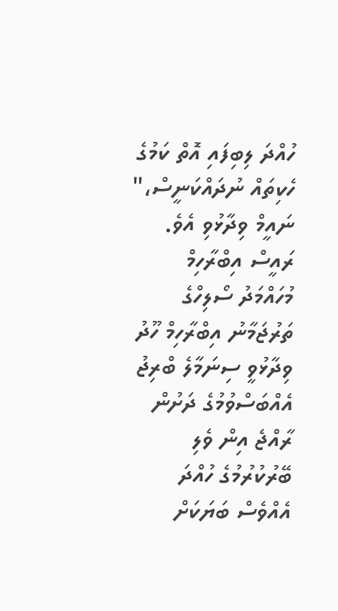ހުއްދަ ލިބިފައި އޮތް ކަމުގެ ހެކިތައް ނުދައްކަނީސް،" ނައީމް ވިދާޅުވި އެވެ.
ރައީސް އިބްރާހިމް މުހައްމަދު ސޯލިހްގެ ތަރުޖަމާނު އިބްރާހިމް ހޫދު ވިދާޅުވީ ސިނަމާލެ ބްރިޖު އެއްބަސްވުމުގެ ދަށުން ރާއްޖެ އިން ވެލި ބޭރުކުރުމުގެ ހުއްދަ އެއްވެސް ބަޔަކަށް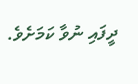ދީފައި ނުވާ ކަމަށެވެ.